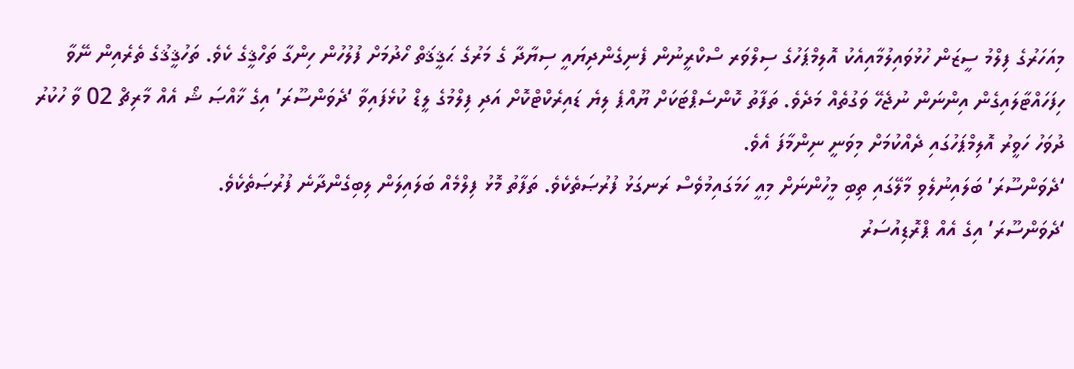މިއަހަރުގެ ފިލްމު ސީޒަން ހުޅުވައިލުމާއިއެކު އޮލިމްޕަހުގެ ސިލްވަރ ސްކްރީނުން ފެނިގެންދިޔައީ ސިޔާދާ ގެ މަރުގެ ޙަޤީޤަތް ހޯދުމަށް ފުލުހުން ހިންގާ ތަހްޤީގެ ކެވެ. ތަހުޤީޤުގެ ތެރެއިން ނޭވާ ހިފަހައްޓާލައިގެން އިންނަން ނުޖެހޭ ވަގުތެއް މަދެވެ. ތަފާތު ކޮންސެޕްޓަކަށް ޔޫއްޕެ ލިޔެ ޑައިރެކްޓްކޮށް އަދި ފިލްމުގެ ލީޑް ކުޅެފައިވާ ‘ދެވަންސޫރަ’ އިގެ ޚާއްޞަ ޝޯ އެއް މާރިޗް 02 ވާ ހުކުރު ދުވަހު ހަވީރު އޮލިމްޕަހުގައި ދެއްކުމަށް މިވަނީ ނިންމާފަ އެވެ.
‘ދެވަންސޫރަ’ ބަލައިނުލެވި މާލޭގައި ތިބި މީހުންނަށް މިއީ ހަމަގައިމުވެސް ރަނގަޅު ފުރުޞަތެކެވެ. ތަފާތު މޮޅު ފިލްމެއް ބަލައިލަން ލިބިގެންދާނެ ފުރުޞަތެކެވެ.
‘ދެވަންސޫރަ’ އިގެ އެއް ޕްރޮޑިއުސަރު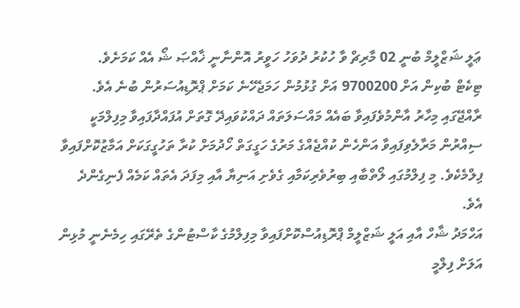ޢަލީ ޝަޒްލީމް ބުނީ 02 މާރިޗް ވާ ހުކުރު ދުވަހު ހަވީރު އޮންނާނީ ޚާއްޞަ ޝޯ އެއް ކަމަށެވެ.
ޓިކެޓް ބުކިން އަށް 9700200 އަށް ގުޅުމުން ހަމަޖެހޭނެ ކަމަށް ޕްރޮޑިއުސަރުން ބުނެ އެވެ.
ރާއްޖޭގައި މިހާރު އާންމުވެފައިވާ ބައެއް މައްސަލަތައް ދައްކުވައިދޭ ގޮތަށް އުފައްދާފައިވާ މިފިލްމަކީ ސިއްރުން މަރާލެވިފައިވާ އަންހެން ކުއްޖެއްގެ މަރުގެ ހަގީގަތް ހޯދުމަށް ކުރާ ތަހުގީގަކަށް އަމާޒުކޮށްފައިވާ ފިލްމެކެވެ. މި ފިލްމުގައި ލޯތްބާއި ބިރުވެރިކަމާއި ގެވެށި އަނިޔާ އާއި މިފަދަ އެތައް ކަމެއް ފެނިގެންދެ އެވެ.
އަހްމަދު ޝާހް އާއި އަލީ ޝަޒްލީމް ޕްރޮޑިއުސްކޮށްފައިވާ މިފިލްމުގެ ކާސްޓުންގެ ތެރޭގައި ހިމެނެނީ މުޅިން އަލަށް ފިލްމީ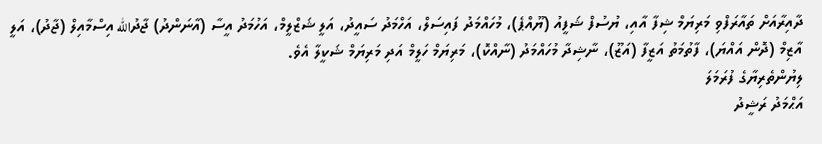ދާއިރާއަށް ތައާރަފްވި މަރިޔަމް ޝިފާ އާއި، ޔުސުފް ޝަފީއު (ޔޫއްޕެ)، މުހައްމަދު ފައިސަލް، އަހްމަދު ސައީދު، އަލީ ޝަޒްލީމް، އަހުމަދު އީސާ (އާނަންދު) ޖާދުالله އިސްމާއިލް (ޖާދު)، އަލީ އާޒިމް (ދޮން އައްޔަ)، ފާތުމަތު އަޒީފާ (އަޒޫ)، ނާޝިދާ މުހައްމަދު (ނާއްކޮ)، މަރިޔަމް ހަލީމް އަދި މަރިޔަމް ޝަކީލާ އެވެ.
ލިޔުންތެރިޔާގެ ފުރަމަލަ
އަޙްމަދު ރަޝީދު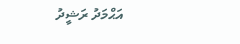އަޙްމަދު ރަޝީދު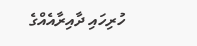ހުރިހައި ދާއިރާއެއްގެ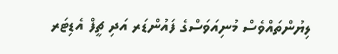ލިޔުންތައްވެސް މުނިއަވަސްގެ ފައުންޑަރ އަދި ޗީފް އެޑިޓަރ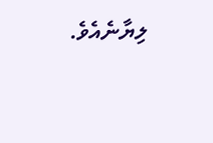ލިޔާނެއެވެ.